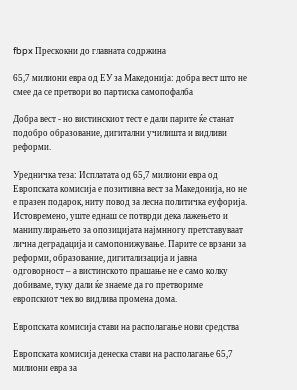fbpx Прескокни до главната содржина

65,7 милиони евра од ЕУ за Македонија: добра вест што не смее да се претвори во партиска самопофалба

Добра вест - но вистинскиот тест е дали парите ќе станат подобро образование, дигитални училишта и видливи реформи.

Уредничка теза: Исплатата од 65,7 милиони евра од Европската комисија е позитивна вест за Македонија, но не е празен подарок, ниту повод за лесна политичка еуфорија. Истовремено, уште еднаш се потврди дека лажењето и манипулирањето за опозицијата најмнногу претставуваат лична деградација и самопонижување. Парите се врзани за реформи, образование, дигитализација и јавна одговорност – а вистинското прашање не е само колку добиваме, туку дали ќе знаеме да го претвориме европскиот чек во видлива промена дома.

Европската комисија стави на располагање нови средства

Европската комисија денеска стави на располагање 65,7 милиони евра за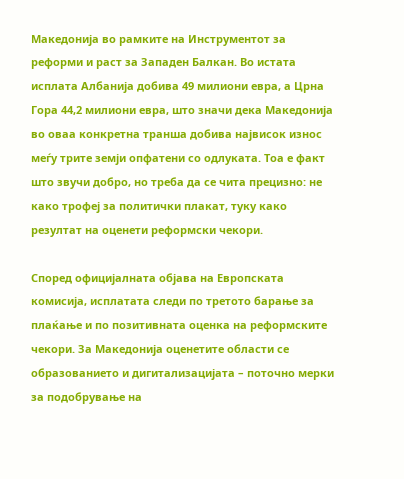Македонија во рамките на Инструментот за реформи и раст за Западен Балкан. Во истата исплата Албанија добива 49 милиони евра, а Црна Гора 44,2 милиони евра, што значи дека Македонија во оваа конкретна транша добива највисок износ меѓу трите земји опфатени со одлуката. Тоа е факт што звучи добро, но треба да се чита прецизно: не како трофеј за политички плакат, туку како резултат на оценети реформски чекори.

Според официјалната објава на Европската комисија, исплатата следи по третото барање за плаќање и по позитивната оценка на реформските чекори. За Македонија оценетите области се образованието и дигитализацијата – поточно мерки за подобрување на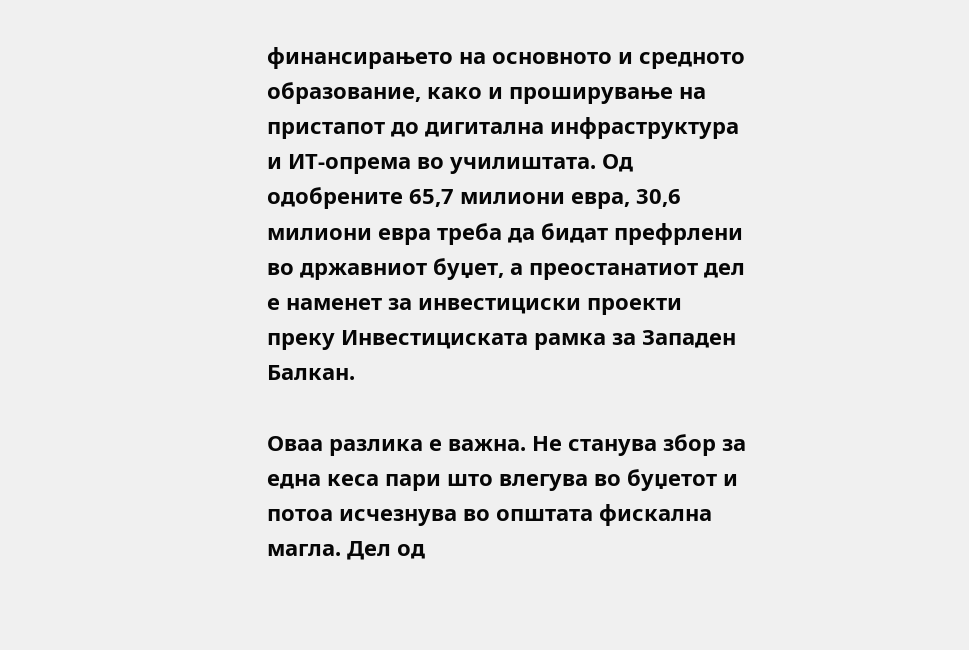финансирањето на основното и средното образование, како и проширување на пристапот до дигитална инфраструктура и ИТ-опрема во училиштата. Од одобрените 65,7 милиони евра, 30,6 милиони евра треба да бидат префрлени во државниот буџет, а преостанатиот дел е наменет за инвестициски проекти преку Инвестициската рамка за Западен Балкан.

Оваа разлика е важна. Не станува збор за една кеса пари што влегува во буџетот и потоа исчезнува во општата фискална магла. Дел од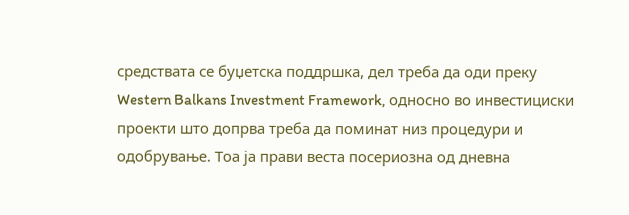средствата се буџетска поддршка, дел треба да оди преку Western Balkans Investment Framework, односно во инвестициски проекти што допрва треба да поминат низ процедури и одобрување. Тоа ја прави веста посериозна од дневна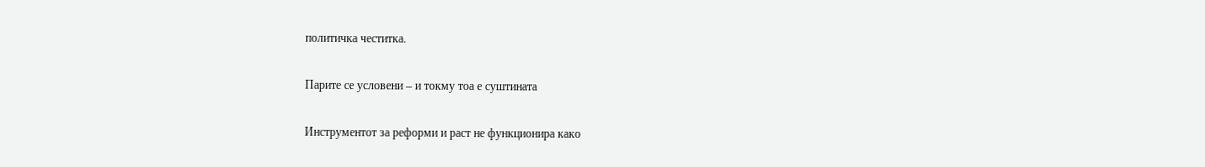политичка честитка.

Парите се условени – и токму тоа е суштината

Инструментот за реформи и раст не функционира како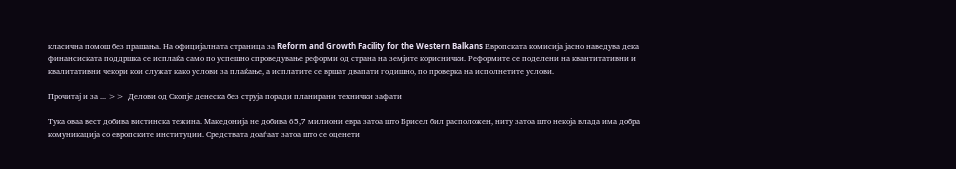класична помош без прашања. На официјалната страница за Reform and Growth Facility for the Western Balkans Европската комисија јасно наведува дека финансиската поддршка се исплаќа само по успешно спроведување реформи од страна на земјите кориснички. Реформите се поделени на квантитативни и квалитативни чекори кои служат како услови за плаќање, а исплатите се вршат двапати годишно, по проверка на исполнетите услови.

Прочитај и за ... >>  Делови од Скопје денеска без струја поради планирани технички зафати

Тука оваа вест добива вистинска тежина. Македонија не добива 65,7 милиони евра затоа што Брисел бил расположен, ниту затоа што некоја влада има добра комуникација со европските институции. Средствата доаѓаат затоа што се оценети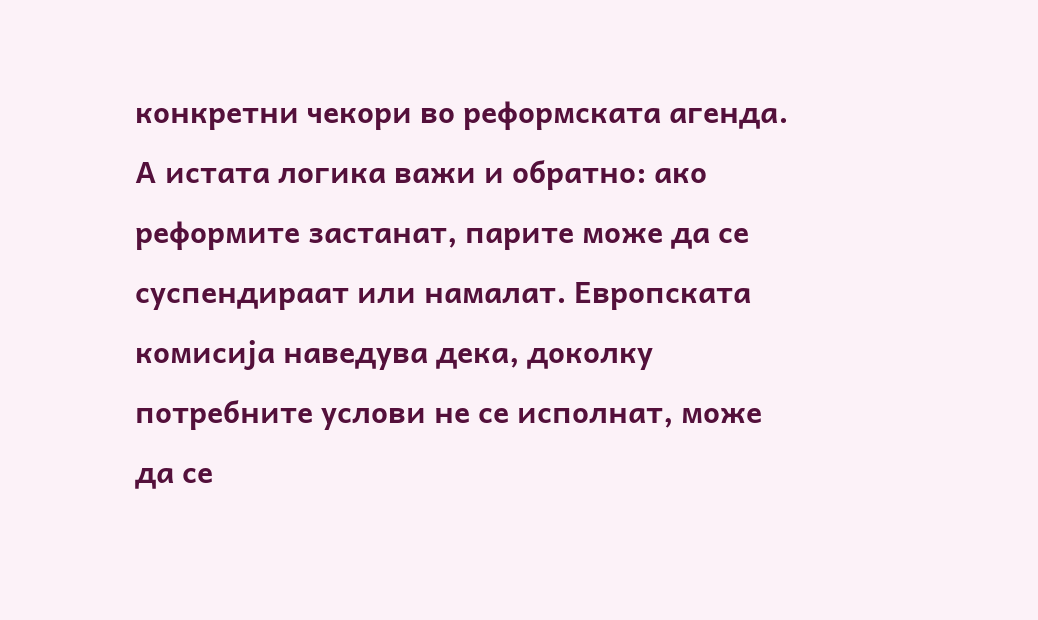конкретни чекори во реформската агенда. А истата логика важи и обратно: ако реформите застанат, парите може да се суспендираат или намалат. Европската комисија наведува дека, доколку потребните услови не се исполнат, може да се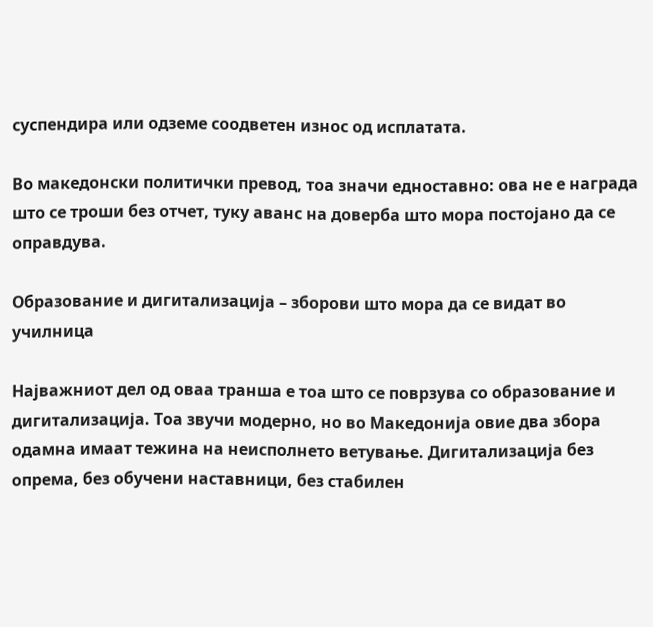суспендира или одземе соодветен износ од исплатата.

Во македонски политички превод, тоа значи едноставно: ова не е награда што се троши без отчет, туку аванс на доверба што мора постојано да се оправдува.

Образование и дигитализација – зборови што мора да се видат во училница

Најважниот дел од оваа транша е тоа што се поврзува со образование и дигитализација. Тоа звучи модерно, но во Македонија овие два збора одамна имаат тежина на неисполнето ветување. Дигитализација без опрема, без обучени наставници, без стабилен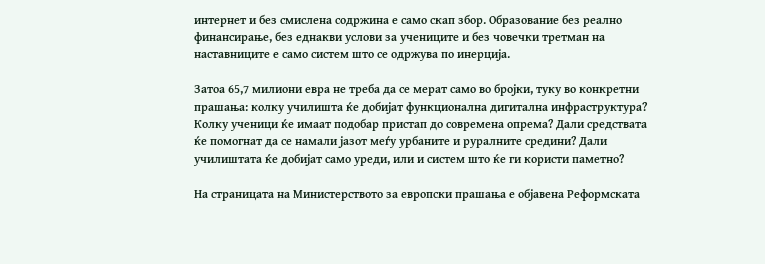интернет и без смислена содржина е само скап збор. Образование без реално финансирање, без еднакви услови за учениците и без човечки третман на наставниците е само систем што се одржува по инерција.

Затоа 65,7 милиони евра не треба да се мерат само во бројки, туку во конкретни прашања: колку училишта ќе добијат функционална дигитална инфраструктура? Колку ученици ќе имаат подобар пристап до современа опрема? Дали средствата ќе помогнат да се намали јазот меѓу урбаните и руралните средини? Дали училиштата ќе добијат само уреди, или и систем што ќе ги користи паметно?

На страницата на Министерството за европски прашања е објавена Реформската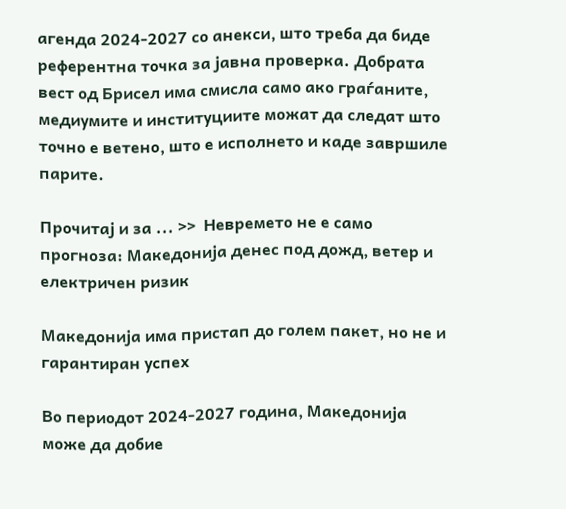агенда 2024-2027 со анекси, што треба да биде референтна точка за јавна проверка. Добрата вест од Брисел има смисла само ако граѓаните, медиумите и институциите можат да следат што точно е ветено, што е исполнето и каде завршиле парите.

Прочитај и за ... >>  Невремето не е само прогноза: Македонија денес под дожд, ветер и електричен ризик

Македонија има пристап до голем пакет, но не и гарантиран успех

Во периодот 2024-2027 година, Македонија може да добие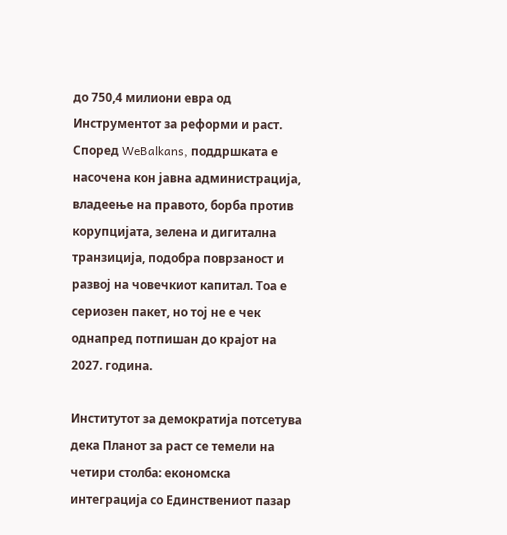до 750,4 милиони евра од Инструментот за реформи и раст. Според WeBalkans, поддршката е насочена кон јавна администрација, владеење на правото, борба против корупцијата, зелена и дигитална транзиција, подобра поврзаност и развој на човечкиот капитал. Тоа е сериозен пакет, но тој не е чек однапред потпишан до крајот на 2027. година.

Институтот за демократија потсетува дека Планот за раст се темели на четири столба: економска интеграција со Единствениот пазар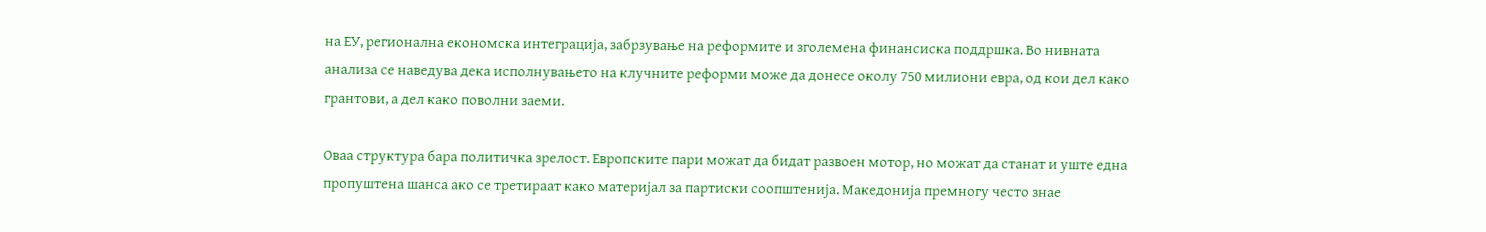на ЕУ, регионална економска интеграција, забрзување на реформите и зголемена финансиска поддршка. Во нивната анализа се наведува дека исполнувањето на клучните реформи може да донесе околу 750 милиони евра, од кои дел како грантови, а дел како поволни заеми.

Оваа структура бара политичка зрелост. Европските пари можат да бидат развоен мотор, но можат да станат и уште една пропуштена шанса ако се третираат како материјал за партиски соопштенија. Македонија премногу често знае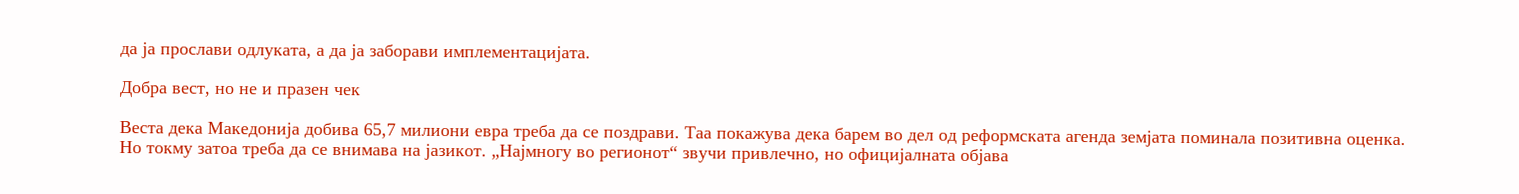да ја прослави одлуката, а да ја заборави имплементацијата.

Добра вест, но не и празен чек

Веста дека Македонија добива 65,7 милиони евра треба да се поздрави. Таа покажува дека барем во дел од реформската агенда земјата поминала позитивна оценка. Но токму затоа треба да се внимава на јазикот. „Најмногу во регионот“ звучи привлечно, но официјалната објава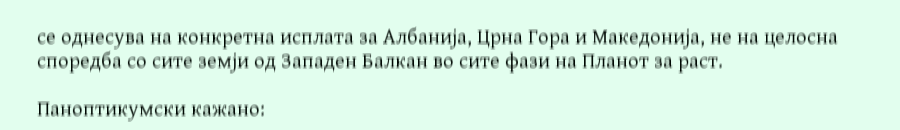се однесува на конкретна исплата за Албанија, Црна Гора и Македонија, не на целосна споредба со сите земји од Западен Балкан во сите фази на Планот за раст.

Паноптикумски кажано: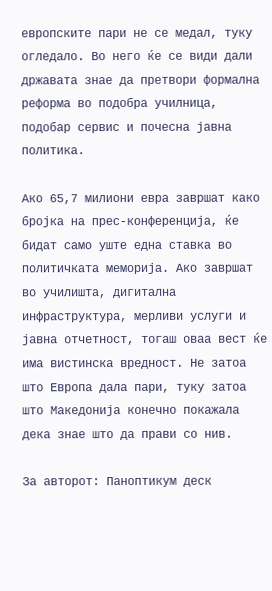европските пари не се медал, туку огледало. Во него ќе се види дали државата знае да претвори формална реформа во подобра училница, подобар сервис и почесна јавна политика.

Ако 65,7 милиони евра завршат како бројка на прес-конференција, ќе бидат само уште една ставка во политичката меморија. Ако завршат во училишта, дигитална инфраструктура, мерливи услуги и јавна отчетност, тогаш оваа вест ќе има вистинска вредност. Не затоа што Европа дала пари, туку затоа што Македонија конечно покажала дека знае што да прави со нив.

За авторот: Паноптикум деск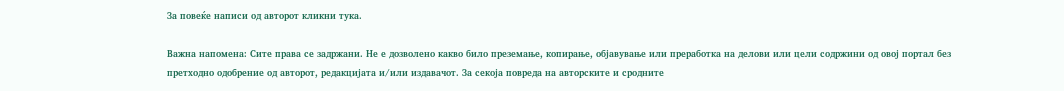За повеќе написи од авторот кликни тука.

Важна напомена: Сите права се задржани. Не е дозволено какво било преземање, копирање, објавување или преработка на делови или цели содржини од овој портал без претходно одобрение од авторот, редакцијата и/или издавачот. За секоја повреда на авторските и сродните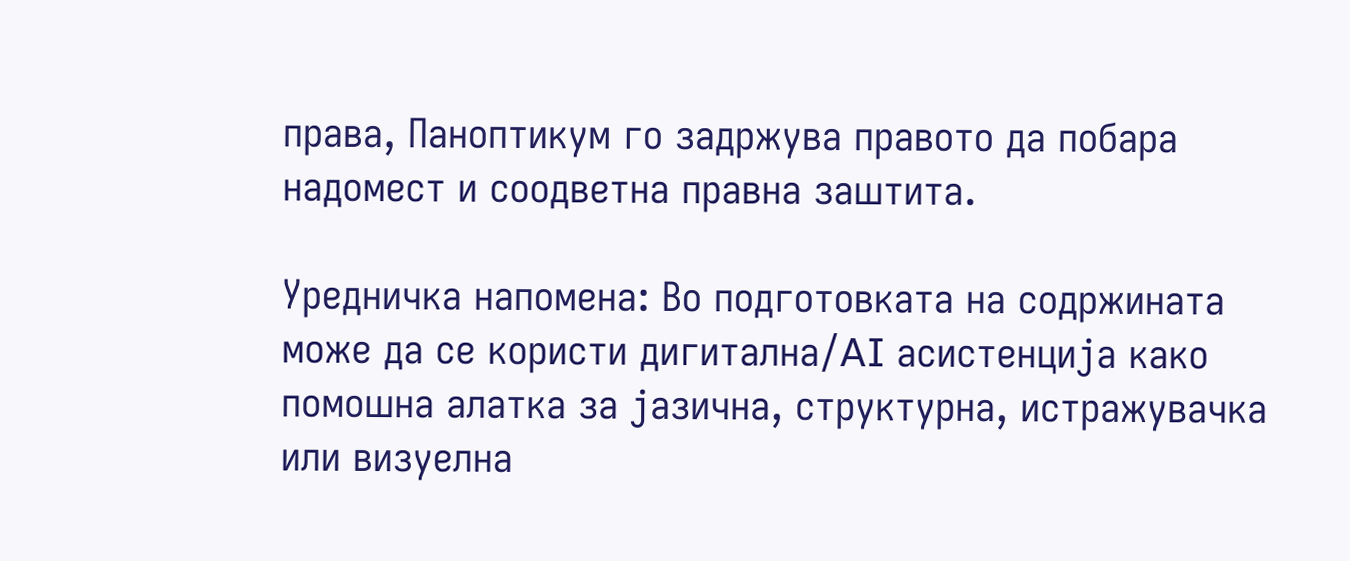права, Паноптикум го задржува правото да побара надомест и соодветна правна заштита.

Уредничка напомена: Во подготовката на содржината може да се користи дигитална/AI асистенција како помошна алатка за јазична, структурна, истражувачка или визуелна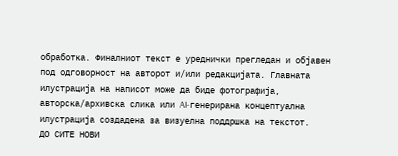обработка. Финалниот текст е уреднички прегледан и објавен под одговорност на авторот и/или редакцијата. Главната илустрација на написот може да биде фотографија, авторска/архивска слика или AI-генерирана концептуална илустрација создадена за визуелна поддршка на текстот.
ДО СИТЕ НОВИ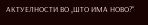АКТУЕЛНОСТИ ВО „ШТО ИМА НОВО?“